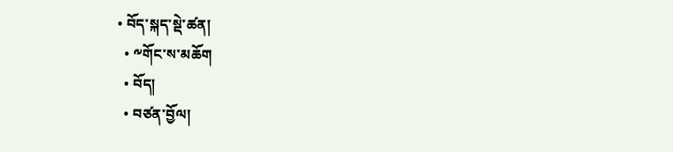• བོད་སྐད་སྡེ་ཚན།
  • ༸གོང་ས་མཆོག
  • བོད།
  • བཙན་བྱོལ།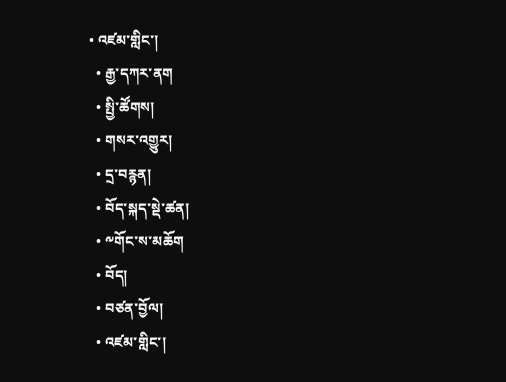• འཛམ་གླིང་།
  • རྒྱ་དཀར་ནག
  • སྤྱི་ཚོགས།
  • གསར་འགྱུར།
  • དྲ་བརྙན།
  • བོད་སྐད་སྡེ་ཚན།
  • ༸གོང་ས་མཆོག
  • བོད།
  • བཙན་བྱོལ།
  • འཛམ་གླིང་།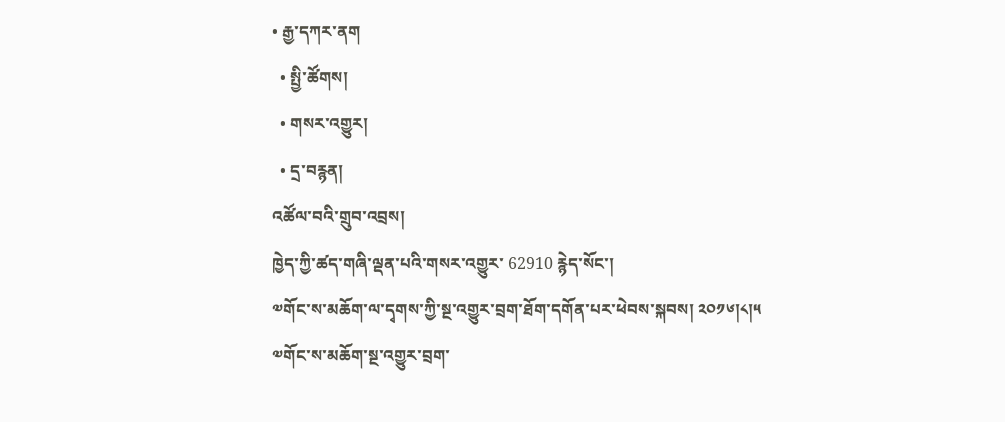• རྒྱ་དཀར་ནག
  • སྤྱི་ཚོགས།
  • གསར་འགྱུར།
  • དྲ་བརྙན།
འཚོལ་བའི་གྲུབ་འབྲས།
ཁྱེད་ཀྱི་ཚད་གཞི་ལྡན་པའི་གསར་འགྱུར་ 62910 རྙེད་སོང་།
༧གོང་ས་མཆོག་ལ་དྭགས་ཀྱི་སྔ་འགྱུར་བྲག་ཐོག་དགོན་པར་ཕེབས་སྐབས། ༢༠༡༦།༨།༥
༧གོང་ས་མཆོག་སྔ་འགྱུར་བྲག་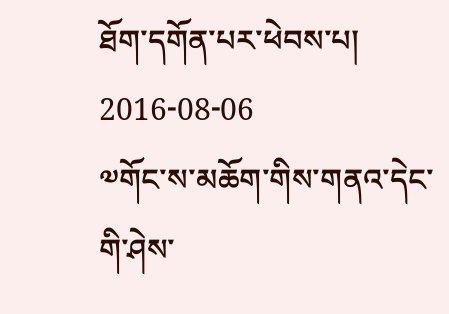ཐོག་དགོན་པར་ཕེབས་པ། 2016-08-06
༧གོང་ས་མཆོག་གིས་གནའ་དེང་གི་ཤེས་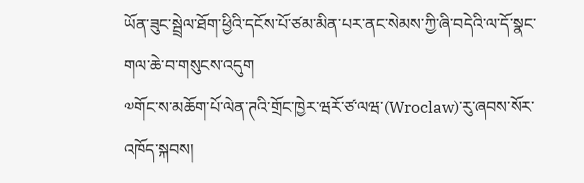ཡོན་ཟུང་སྦྲེལ་ཐོག་ཕྱིའི་དངོས་པོ་ཙམ་མིན་པར་ནང་སེམས་ཀྱི་ཞི་བདེའི་ལ་དོ་སྣང་གལ་ཆེ་བ་གསུངས་འདུག
༧གོང་ས་མཆོག་པོ་ལེན་ཊའི་གྲོང་ཁྱེར་ཝརོ་ཙ་ལཝ་(Wroclaw)་རུ་ཞབས་སོར་འཁོད་སྐབས།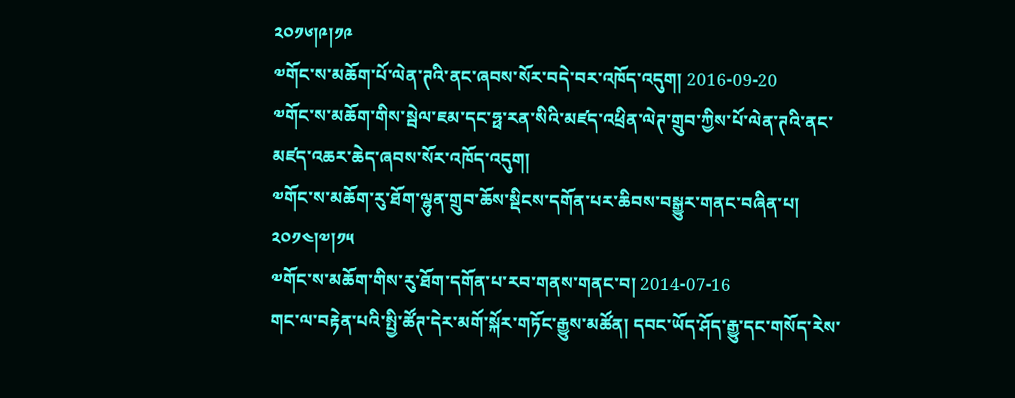༢༠༡༦།༩།༡༩
༧གོང་ས་མཆོག་པོ་ལེན་ཊའི་ནང་ཞབས་སོར་བདེ་བར་འཁོད་འདུག། 2016-09-20
༧གོང་ས་མཆོག་གིས་སྦེལ་ཇམ་དང་ཧྥ་རན་སིའི་མཛད་འཕྲིན་ལེཊ་གྲུབ་ཀྱིས་པོ་ལེན་ཊའི་ནང་མཛད་འཆར་ཆེད་ཞབས་སོར་འཁོད་འདུག།
༧གོང་ས་མཆོག་རུ་ཐོག་ལྷུན་གྲུབ་ཆོས་སྡིངས་དགོན་པར་ཆིབས་བསྒྱུར་གནང་བཞིན་པ། ༢༠༡༤།༧།༡༥
༧གོང་ས་མཆོག་གིས་རུ་ཐོག་དགོན་པ་རབ་གནས་གནང་བ། 2014-07-16
གང་ལ་བརྟེན་པའི་སྤྱི་ཚོཊ་དེར་མགོ་སྐོར་གཏོང་རྒྱུས་མཚོན། དབང་ཡོད་ཤོད་རྒྱུ་དང་གསོད་རེས་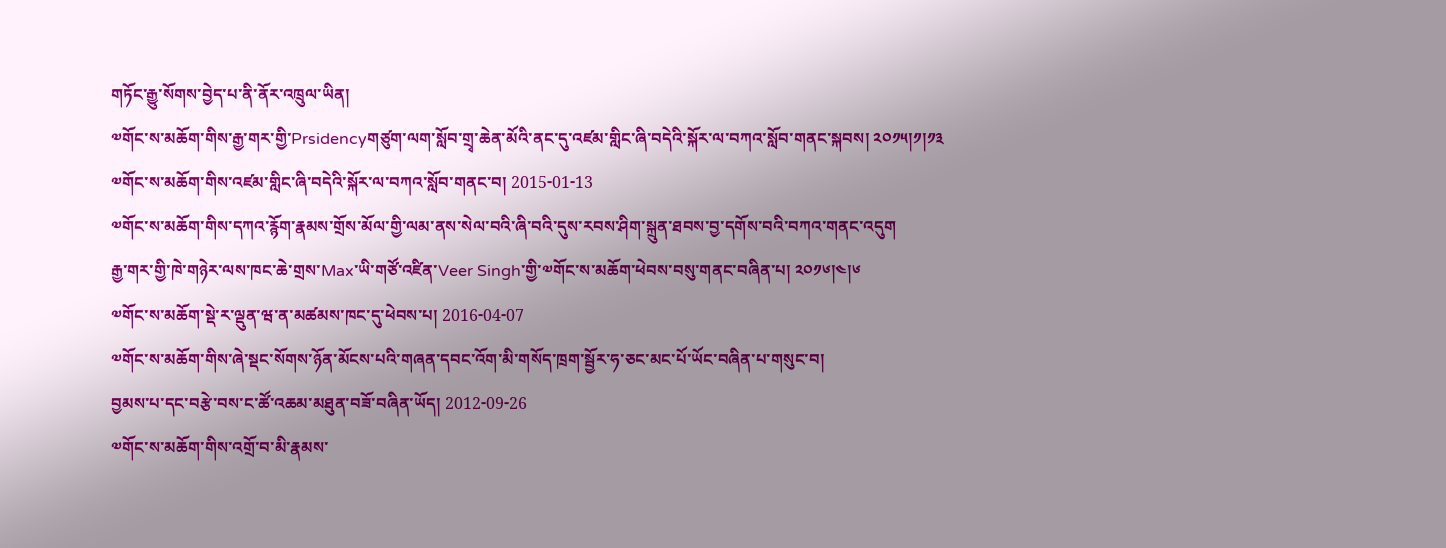གཏོང་རྒྱུ་སོགས་བྱེད་པ་ནི་ནོར་འཁྲུལ་ཡིན།
༧གོང་ས་མཆོག་གིས་རྒྱ་གར་གྱི་Prsidencyགཙུག་ལག་སློབ་གྲྭ་ཆེན་མོའི་ནང་དུ་འཛམ་གླིང་ཞི་བདེའི་སྐོར་ལ་བཀའ་སློབ་གནང་སྐབས། ༢༠༡༥།༡།༡༣
༧གོང་ས་མཆོག་གིས་འཛམ་གླིང་ཞི་བདེའི་སྐོར་ལ་བཀའ་སློབ་གནང་བ། 2015-01-13
༧གོང་ས་མཆོག་གིས་དཀའ་རྙོག་རྣམས་གྲོས་མོལ་གྱི་ལམ་ནས་སེལ་བའི་ཞི་བའི་དུས་རབས་ཤིག་སྐྲུན་ཐབས་བྱ་དགོས་བའི་བཀའ་གནང་འདུག
རྒྱ་གར་གྱི་ཁེ་གཉེར་ལས་ཁང་ཆེ་གྲས་Max་ཡི་གཙོ་འཛིན་Veer Singh་གྱི་༧གོང་ས་མཆོག་ཕེབས་བསུ་གནང་བཞིན་པ། ༢༠༡༦།༤།༦
༧གོང་ས་མཆོག་སྡེ་ར་ལྡུན་ཝ་ན་མཚམས་ཁང་དུ་ཕེབས་པ། 2016-04-07
༧གོང་ས་མཆོག་གིས་ཞེ་སྡང་སོགས་ཉོན་མོངས་པའི་གཞན་དབང་འོག་མི་གསོད་ཁྲག་སྦྱོར་ཧ་ཅང་མང་པོ་ཡོང་བཞིན་པ་གསུང་བ།
བྱམས་པ་དང་བརྩེ་བས་ང་ཚོ་འཆམ་མཐུན་བཟོ་བཞིན་ཡོད། 2012-09-26
༧གོང་ས་མཆོག་གིས་འགྲོ་བ་མི་རྣམས་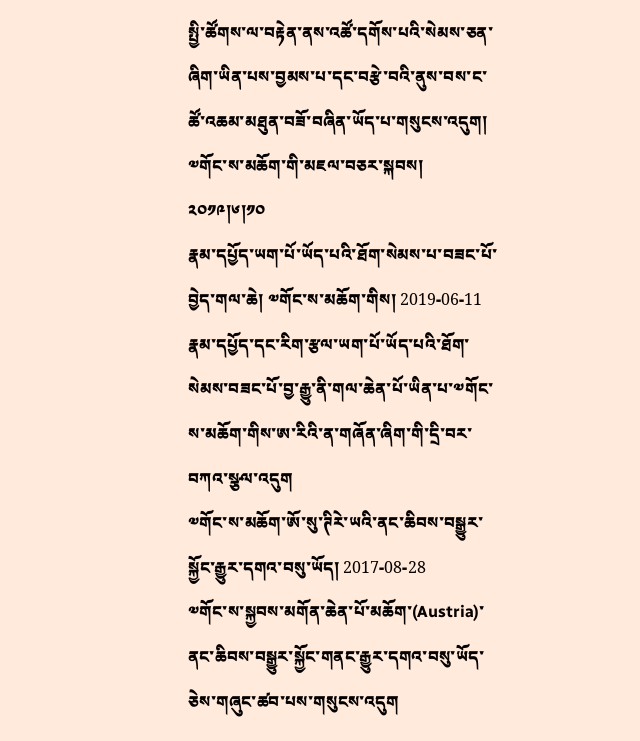སྤྱི་ཚོགས་ལ་བརྟེན་ནས་འཚོ་དགོས་པའི་སེམས་ཅན་ཞིག་ཡིན་པས་བྱམས་པ་དང་བརྩེ་བའི་ནུས་བས་ང་ཚོ་འཆམ་མཐུན་བཟོ་བཞིན་ཡོད་པ་གསུངས་འདུག།
༧གོང་ས་མཆོག་གི་མཇལ་བཅར་སྐབས། ༢༠༡༩།༦།༡༠
རྣམ་དཔྱོད་ཡག་པོ་ཡོད་པའི་ཐོག་སེམས་པ་བཟང་པོ་བྱེད་གལ་ཆེ། ༧གོང་ས་མཆོག་གིས། 2019-06-11
རྣམ་དཔྱོད་དང་རིག་རྩལ་ཡག་པོ་ཡོད་པའི་ཐོག་སེམས་བཟང་པོ་བྱ་རྒྱུ་ནི་གལ་ཆེན་པོ་ཡིན་པ་༧གོང་ས་མཆོག་གིས་ཨ་རིའི་ན་གཞོན་ཞིག་གི་དྲི་བར་བཀའ་སྩལ་འདུག
༧གོང་ས་མཆོག་ཨོ་སུ་ཊིརེ་ཡའི་ནང་ཆིབས་བསྒྱུར་སྐྱོང་རྒྱུར་དགའ་བསུ་ཡོད། 2017-08-28
༧གོང་ས་སྐྱབས་མགོན་ཆེན་པོ་མཆོག་(Austria)་ནང་ཆིབས་བསྒྱུར་སྐྱོང་གནང་རྒྱུར་དགའ་བསུ་ཡོད་ཅེས་གཞུང་ཚབ་པས་གསུངས་འདུག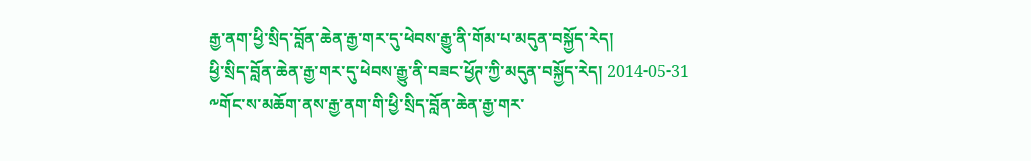རྒྱ་ནག་ཕྱི་སྲིད་བློན་ཆེན་རྒྱ་གར་དུ་ཕེབས་རྒྱུ་ནི་གོམ་པ་མདུན་བསྐྱོད་རེད།
ཕྱི་སྲིད་བློན་ཆེན་རྒྱ་གར་དུ་ཕེབས་རྒྱུ་ནི་བཟང་ཕྱོཊ་ཀྱི་མདུན་བསྐྱོད་རེད། 2014-05-31
༸གོང་ས་མཆོག་ནས་རྒྱ་ནག་གི་ཕྱི་སྲིད་བློན་ཆེན་རྒྱ་གར་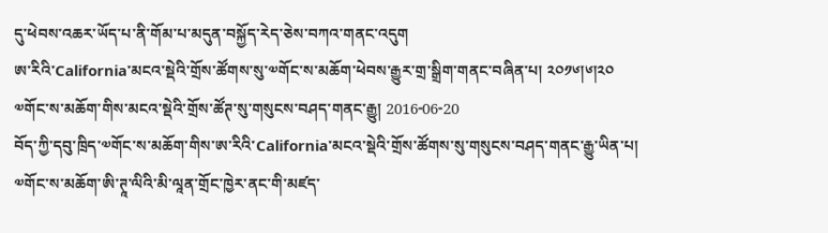དུ་ཕེབས་འཆར་ཡོད་པ་ནི་གོམ་པ་མདུན་བསྐྱོད་རེད་ཅེས་བཀའ་གནང་འདུག
ཨ་རིའི་California་མངའ་སྡེའི་གྲོས་ཚོགས་སུ་༧གོང་ས་མཆོག་ཕེབས་རྒྱུར་གྲ་སྒྲིག་གནང་བཞིན་པ། ༢༠༡༦།༦།༢༠
༧གོང་ས་མཆོག་གིས་མངའ་སྡེའི་གྲོས་ཚོཊ་སུ་གསུངས་བཤད་གནང་རྒྱུ། 2016-06-20
བོད་ཀྱི་དབུ་ཁྲིད་༧གོང་ས་མཆོག་གིས་ཨ་རིའི་California་མངའ་སྡེའི་གྲོས་ཚོགས་སུ་གསུངས་བཤད་གནང་རྒྱུ་ཡིན་པ།
༧གོང་ས་མཆོག་ཨི་ཊཱ་ལིའི་མི་ལཱན་གྲོང་ཁྱེར་ནང་གི་མཛད་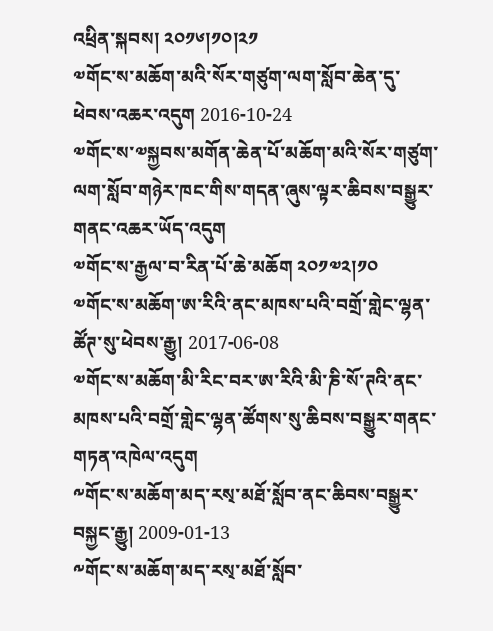འཕྲིན་སྐབས། ༢༠༡༦།༡༠།༢༡
༧གོང་ས་མཆོག་མའི་སོར་གཙུག་ལག་སློབ་ཆེན་དུ་ཕེབས་འཆར་འདུག 2016-10-24
༧གོང་ས་༧སྐྱབས་མགོན་ཆེན་པོ་མཆོག་མའི་སོར་གཙུག་ལག་སློབ་གཉེར་ཁང་གིས་གདན་ཞུས་ལྟར་ཆིབས་བསྒྱུར་གནང་འཆར་ཡོད་འདུག
༧གོང་ས་རྒྱལ་བ་རིན་པོ་ཆེ་མཆོག ༢༠༡༧༢།༡༠
༧གོང་ས་མཆོག་ཨ་རིའི་ནང་མཁས་པའི་བགྲོ་གླེང་ལྷན་ཚོཊ་སུ་ཕེབས་རྒྱུ། 2017-06-08
༧གོང་ས་མཆོག་མི་རིང་བར་ཨ་རིའི་མི་ཎི་སོ་ཊའི་ནང་མཁས་པའི་བགྲོ་གླེང་ལྷན་ཚོགས་སུ་ཆིབས་བསྒྱུར་གནང་གཏན་འཁེལ་འདུག
༸གོང་ས་མཆོག་མད་རས྄་མཐོ་སློབ་ནང་ཆིབས་བསྒྱུར་བསྐྱང་རྒྱུ། 2009-01-13
༸གོང་ས་མཆོག་མད་རས྄་མཐོ་སློབ་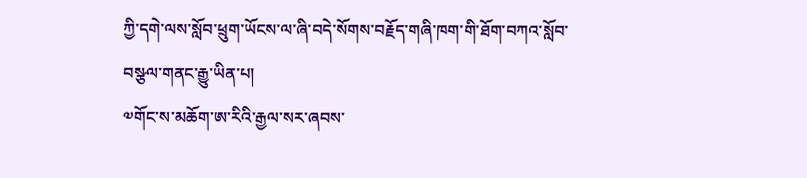ཀྱི་དགེ་ལས་སློབ་ཕྲུག་ཡོངས་ལ་ཞི་བདེ་སོགས་བརྗོད་གཞི་ཁག་གི་ཐོག་བཀའ་སློབ་བསྩལ་གནང་རྒྱུ་ཡིན་པ།
༧གོང་ས་མཆོག་ཨ་རིའི་རྒྱལ་སར་ཞབས་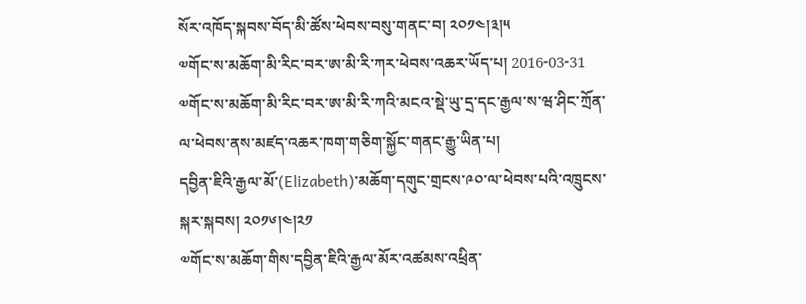སོར་འཁོད་སྐབས་བོད་མི་ཚོས་ཕེབས་བསུ་གནང་བ། ༢༠༡༤།༣།༥
༧གོང་ས་མཆོག་མི་རིང་བར་ཨ་མི་རི་ཀར་ཕེབས་འཆར་ཡོད་པ། 2016-03-31
༧གོང་ས་མཆོག་མི་རིང་བར་ཨ་མི་རི་ཀའི་མངའ་སྡེ་ཡུ་དྲ་དང་རྒྱལ་ས་ཝ་ཤིང་ཀྲོན་ལ་ཕེབས་ནས་མཛད་འཆར་ཁག་གཅིག་སྐྱོང་གནང་རྒྱུ་ཡིན་པ།
དབྱིན་ཇིའི་རྒྱལ་མོ་(Elizabeth)་མཆོག་དགུང་གྲངས་༩༠་ལ་ཕེབས་པའི་འཁྲུངས་སྐར་སྐབས། ༢༠༡༦།༤།༢༡
༧གོང་ས་མཆོག་གིས་དབྱིན་ཇིའི་རྒྱལ་མོར་འཚམས་འཕྲིན་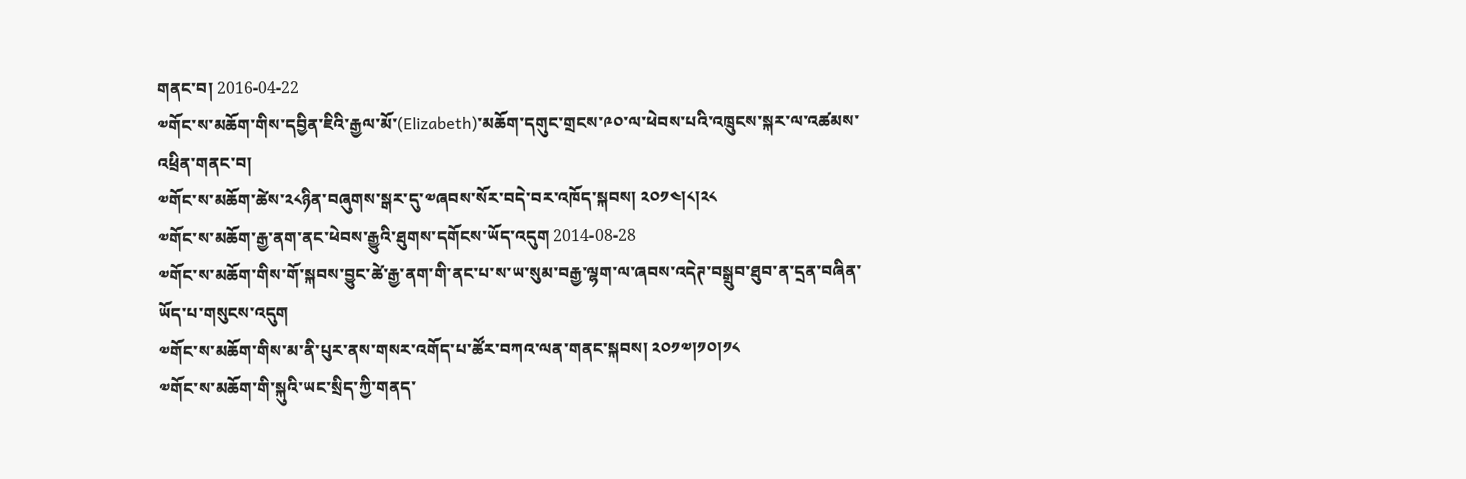གནང་བ། 2016-04-22
༧གོང་ས་མཆོག་གིས་དབྱིན་ཇིའི་རྒྱལ་མོ་(Elizabeth)་མཆོག་དགུང་གྲངས་༩༠་ལ་ཕེབས་པའི་འཁྲུངས་སྐར་ལ་འཚམས་འཕྲིན་གནང་བ།
༧གོང་ས་མཆོག་ཚེས་༢༨ཉིན་བཞུགས་སྒར་དུ་༧ཞབས་སོར་བདེ་བར་འཁོད་སྐབས། ༢༠༡༤།༨།༢༨
༧གོང་ས་མཆོག་རྒྱ་ནག་ནང་ཕེབས་རྒྱུའི་ཐུགས་དགོངས་ཡོད་འདུག 2014-08-28
༧གོང་ས་མཆོག་གིས་གོ་སྐབས་བྱུང་ཚེ་རྒྱ་ནག་གི་ནང་པ་ས་ཡ་སུམ་བརྒྱ་ལྷག་ལ་ཞབས་འདེཊ་བསྒྲུབ་ཐུབ་ན་དྲན་བཞིན་ཡོད་པ་གསུངས་འདུག
༧གོང་ས་མཆོག་གིས་མ་ནི་པུར་ནས་གསར་འགོད་པ་ཚོར་བཀའ་ལན་གནང་སྐབས། ༢༠༡༧།༡༠།༡༨
༧གོང་ས་མཆོག་གི་སྐུའི་ཡང་སྲིད་ཀྱི་གནད་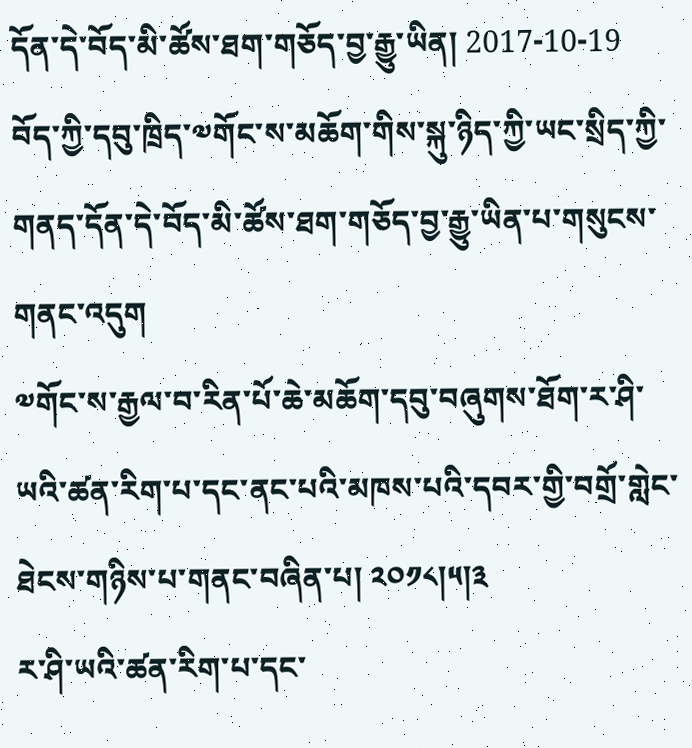དོན་དེ་བོད་མི་ཚོས་ཐག་གཅོད་བྱ་རྒྱུ་ཡིན། 2017-10-19
བོད་ཀྱི་དབུ་ཁྲིད་༧གོང་ས་མཆོག་གིས་སྐུ་ཉིད་ཀྱི་ཡང་སྲིད་ཀྱི་གནད་དོན་དེ་བོད་མི་ཚོས་ཐག་གཅོད་བྱ་རྒྱུ་ཡིན་པ་གསུངས་གནང་འདུག
༧གོང་ས་རྒྱལ་བ་རིན་པོ་ཆེ་མཆོག་དབུ་བཞུགས་ཐོག་ར་ཤི་ཡའི་ཚན་རིག་པ་དང་ནང་པའི་མཁས་པའི་དབར་གྱི་བགྲོ་གླེང་ཐེངས་གཉིས་པ་གནང་བཞིན་པ། ༢༠༡༨།༥།༣
ར་ཤི་ཡའི་ཚན་རིག་པ་དང་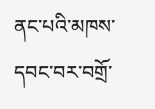ནང་པའི་མཁས་དབང་བར་བགྲོ་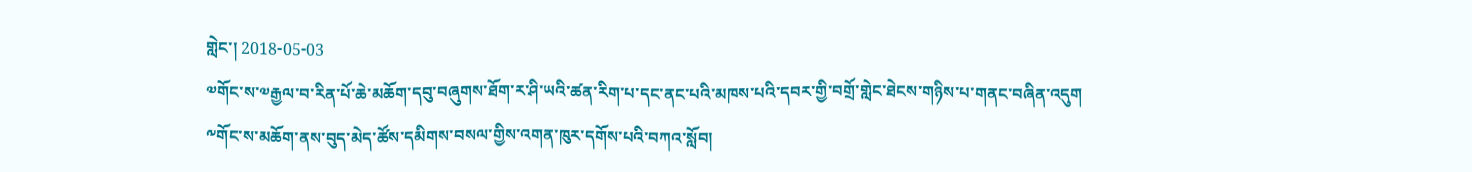གླེང་། 2018-05-03
༧གོང་ས་༧རྒྱལ་བ་རིན་པོ་ཆེ་མཆོག་དབུ་བཞུགས་ཐོག་ར་ཤི་ཡའི་ཚན་རིག་པ་དང་ནང་པའི་མཁས་པའི་དབར་གྱི་བགྲོ་གླེང་ཐེངས་གཉིས་པ་གནང་བཞིན་འདུག
༸གོང་ས་མཆོག་ནས་བུད་མེད་ཚོས་དམིགས་བསལ་གྱིས་འགན་ཁུར་དགོས་པའི་བཀའ་སློབ།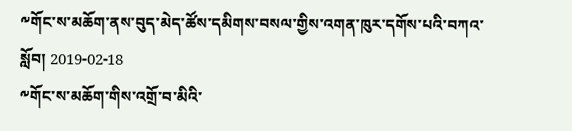༸གོང་ས་མཆོག་ནས་བུད་མེད་ཚོས་དམིགས་བསལ་གྱིས་འགན་ཁུར་དགོས་པའི་བཀའ་སློབ། 2019-02-18
༸གོང་ས་མཆོག་གིས་འགྲོ་བ་མིའི་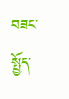བཟང་སྤྱོད་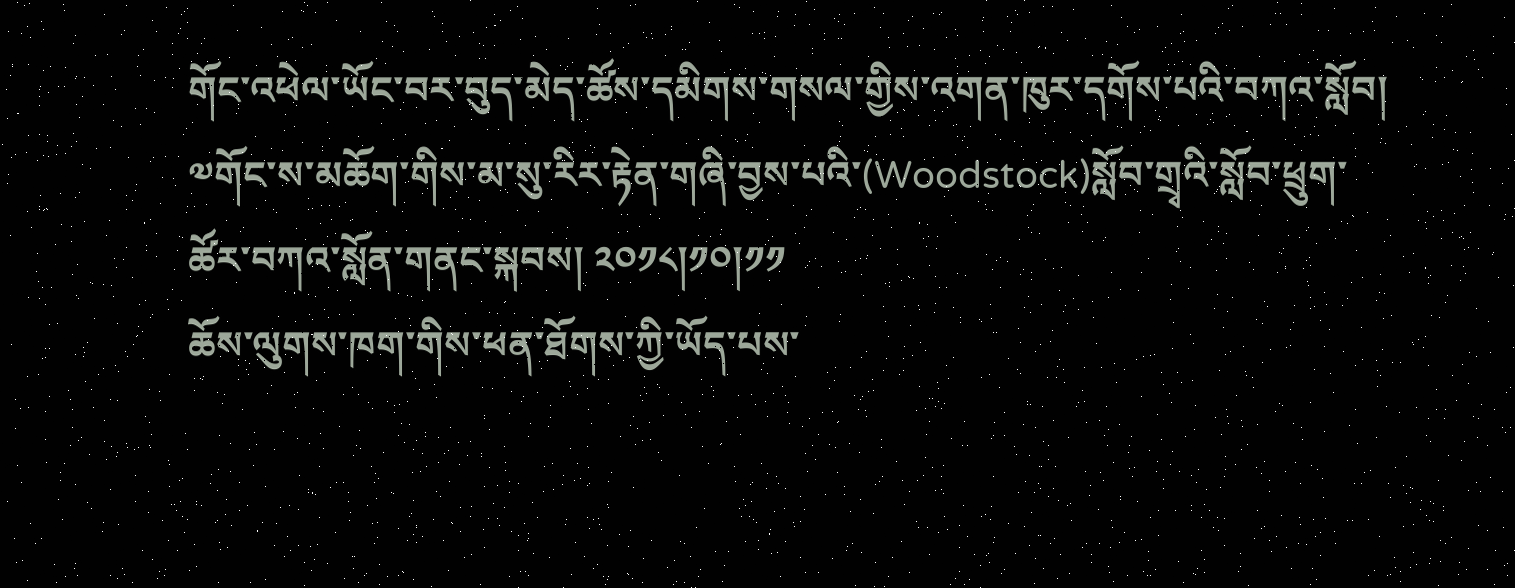གོང་འཕེལ་ཡོང་བར་བུད་མེད་ཚོས་དམིགས་གསལ་གྱིས་འགན་ཁུར་དགོས་པའི་བཀའ་སློབ།
༧གོང་ས་མཆོག་གིས་མ་སུ་རིར་རྟེན་གཞི་བྱས་པའི་(Woodstock)སློབ་གྲྭའི་སློབ་ཕྲུག་ཚོར་བཀའ་སློན་གནང་སྐབས། ༢༠༡༨།༡༠།༡༡
ཆོས་ལུགས་ཁག་གིས་ཕན་ཐོགས་ཀྱི་ཡོད་པས་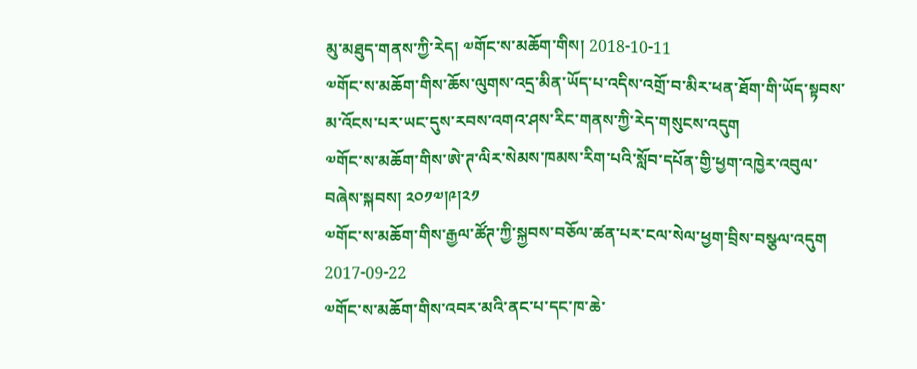མུ་མཐུད་གནས་ཀྱི་རེད། ༧གོང་ས་མཆོག་གིས། 2018-10-11
༧གོང་ས་མཆོག་གིས་ཆོས་ལུགས་འདྲ་མིན་ཡོད་པ་འདིས་འགྲོ་བ་མིར་ཕན་ཐོག་གི་ཡོད་སྟབས་མ་འོངས་པར་ཡང་དུས་རབས་འགའ་ཤས་རིང་གནས་ཀྱི་རེད་གསུངས་འདུག
༧གོང་ས་མཆོག་གིས་ཨེ་ཊ་ལིར་སེམས་ཁམས་རིག་པའི་སློབ་དཔོན་གྱི་ཕྱག་འཁྱེར་འབུལ་བཞེས་སྐབས། ༢༠༡༧།༩།༢༡
༧གོང་ས་མཆོག་གིས་རྒྱལ་ཚོཊ་ཀྱི་སྐྱབས་བཅོལ་ཚན་པར་ངལ་སེལ་ཕྱག་བྲིས་བསྩལ་འདུག 2017-09-22
༧གོང་ས་མཆོག་གིས་འབར་མའི་ནང་པ་དང་ཁ་ཆེ་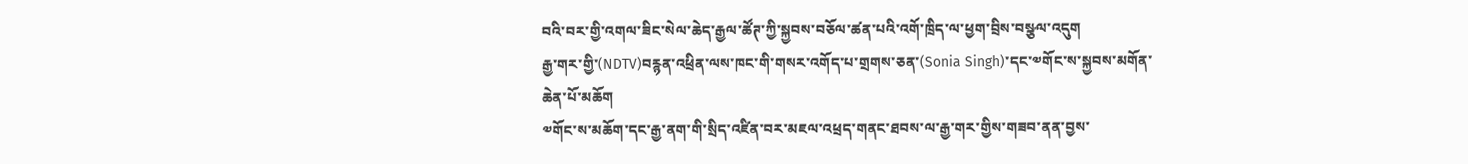བའི་བར་གྱི་འགལ་ཟིང་སེལ་ཆེད་རྒྱལ་ཚོཊ་ཀྱི་སྐྱབས་བཅོལ་ཚན་པའི་འགོ་ཁྲིད་ལ་ཕྱག་བྲིས་བསྩལ་འདུག
རྒྱ་གར་གྱི་(NDTV)བརྙན་འཕྲིན་ལས་ཁང་གི་གསར་འགོད་པ་གྲགས་ཅན་(Sonia Singh)་དང་༧གོང་ས་སྐྱབས་མགོན་ཆེན་པོ་མཆོག
༧གོང་ས་མཆོག་དང་རྒྱ་ནག་གི་སྲིད་འཛིན་བར་མཇལ་འཕྲད་གནང་ཐབས་ལ་རྒྱ་གར་གྱིས་གཟབ་ནན་བྱས་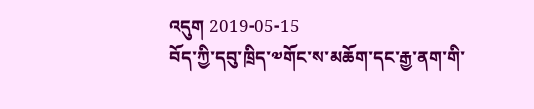འདུག 2019-05-15
བོད་ཀྱི་དབུ་ཁྲིད་༧གོང་ས་མཆོག་དང་རྒྱ་ནག་གི་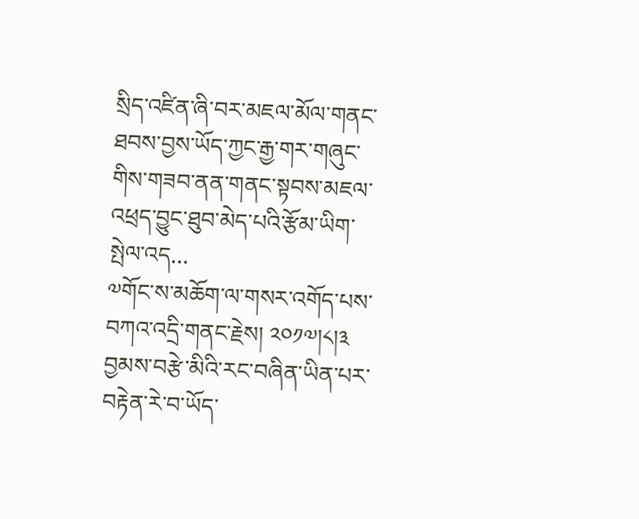སྲིད་འཛིན་ཞི་བར་མཇལ་མོལ་གནང་ཐབས་བྱས་ཡོད་ཀྱང་རྒྱ་གར་གཞུང་གིས་གཟབ་ནན་གནང་སྟབས་མཇལ་འཕྲད་བྱུང་ཐུབ་མེད་པའི་རྩོམ་ཡིག་སྤེལ་འད...
༧གོང་ས་མཆོག་ལ་གསར་འགོད་པས་བཀའ་འདྲི་གནང་རྗེས། ༢༠༡༧།༨།༣
བྱམས་བརྩེ་མིའི་རང་བཞིན་ཡིན་པར་བརྟེན་རེ་བ་ཡོད་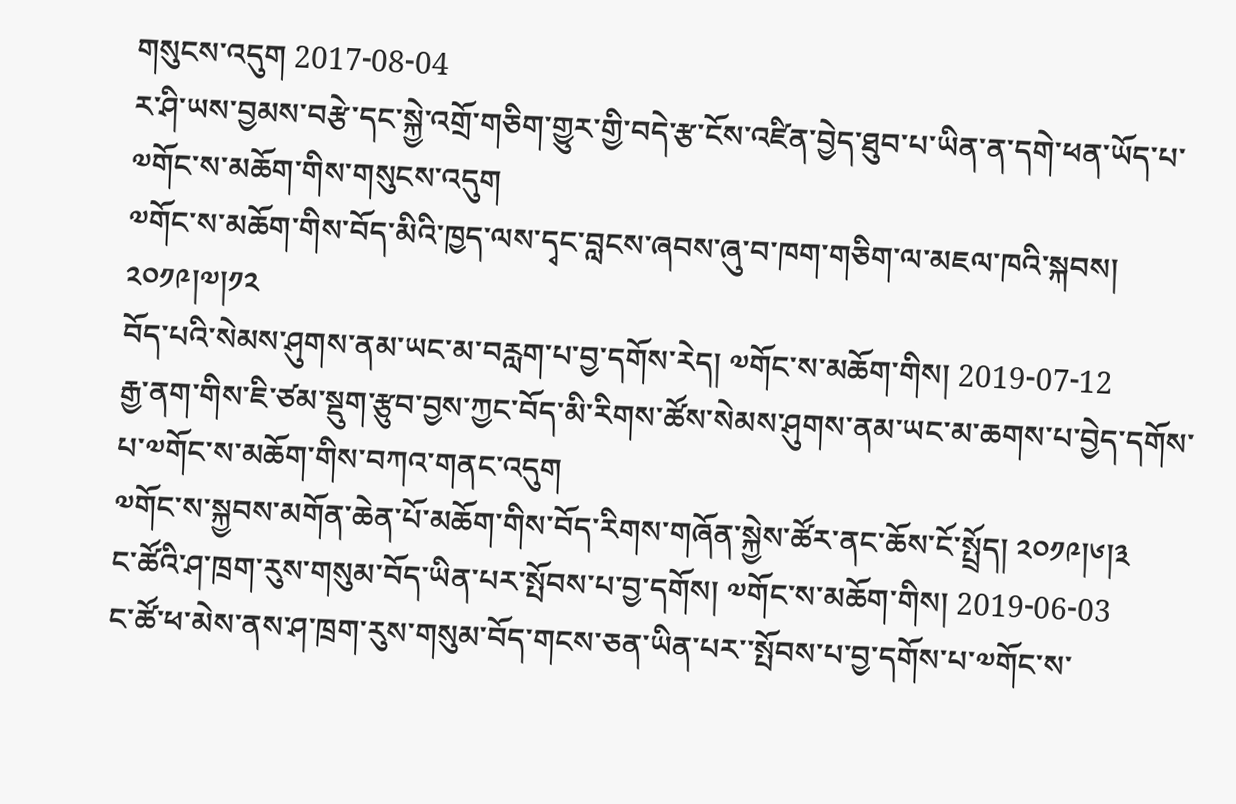གསུངས་འདུག 2017-08-04
ར་ཤི་ཡས་བྱམས་བརྩེ་དང་སྐྱེ་འགྲོ་གཅིག་གྱུར་གྱི་བདེ་རྩ་ངོས་འཛིན་བྱེད་ཐུབ་པ་ཡིན་ན་དགེ་ཕན་ཡོད་པ་༧གོང་ས་མཆོག་གིས་གསུངས་འདུག
༧གོང་ས་མཆོག་གིས་བོད་མིའི་ཁྱད་ལས་དྭང་བླངས་ཞབས་ཞུ་བ་ཁག་གཅིག་ལ་མཇལ་ཁའི་སྐབས། ༢༠༡༩།༧།༡༢
བོད་པའི་སེམས་ཤུགས་ནམ་ཡང་མ་བརླག་པ་བྱ་དགོས་རེད། ༧གོང་ས་མཆོག་གིས། 2019-07-12
རྒྱ་ནག་གིས་ཇི་ཙམ་སྡུག་རྩུབ་བྱས་ཀྱང་བོད་མི་རིགས་ཚོས་སེམས་ཤུགས་ནམ་ཡང་མ་ཆགས་པ་བྱེད་དགོས་པ་༧གོང་ས་མཆོག་གིས་བཀའ་གནང་འདུག
༧གོང་ས་སྐྱབས་མགོན་ཆེན་པོ་མཆོག་གིས་བོད་རིགས་གཞོན་སྐྱེས་ཚོར་ནང་ཆོས་ངོ་སྤྲོད། ༢༠༡༩།༦།༣
ང་ཚོའི་ཤ་ཁྲག་རུས་གསུམ་བོད་ཡིན་པར་སྤོབས་པ་བྱ་དགོས། ༧གོང་ས་མཆོག་གིས། 2019-06-03
ང་ཚོ་ཕ་མེས་ནས་ཤ་ཁྲག་རུས་གསུམ་བོད་གངས་ཅན་ཡིན་པར་་སྤོབས་པ་བྱ་དགོས་པ་༧གོང་ས་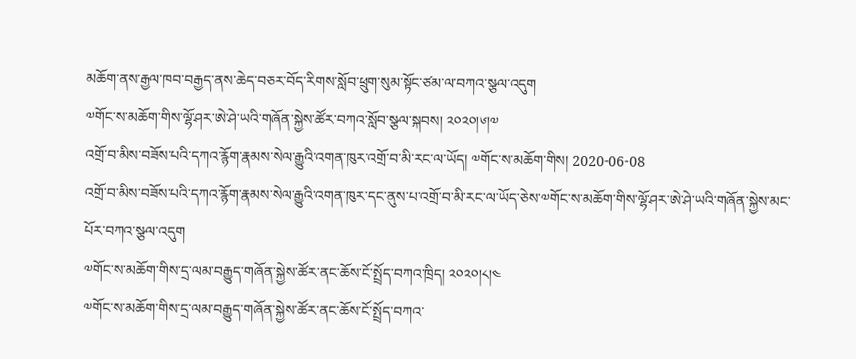མཆོག་ནས་རྒྱལ་ཁབ་བརྒྱད་ནས་ཆེད་བཅར་བོད་རིགས་སློབ་ཕྲུག་སུམ་སྟོང་ཙམ་ལ་བཀའ་སྩལ་འདུག
༧གོང་ས་མཆོག་གིས་ལྷོ་ཤར་ཨེ་ཤེ་ཡའི་གཞོན་སྐྱེས་ཚོར་བཀའ་སློབ་སྩལ་སྐབས། ༢༠༢༠།༦།༧
འགྲོ་བ་མིས་བཟོས་པའི་དཀའ་རྙོག་རྣམས་སེལ་རྒྱུའི་འགན་ཁུར་འགྲོ་བ་མི་རང་ལ་ཡོད། ༧གོང་ས་མཆོག་གིས། 2020-06-08
འགྲོ་བ་མིས་བཟོས་པའི་དཀའ་རྙོག་རྣམས་སེལ་རྒྱུའི་འགན་ཁུར་དང་ནུས་པ་འགྲོ་བ་མི་རང་ལ་ཡོད་ཅེས་༧གོང་ས་མཆོག་གིས་ལྷོ་ཤར་ཨེ་ཤེ་ཡའི་གཞོན་སྐྱེས་མང་པོར་བཀའ་སྩལ་འདུག
༧གོང་ས་མཆོག་གིས་དྲ་ལམ་བརྒྱུད་གཞོན་སྐྱེས་ཚོར་ནང་ཆོས་ངོ་སྤྲོད་བཀའ་ཁྲིད། ༢༠༢༠།༨།༤
༧གོང་ས་མཆོག་གིས་དྲ་ལམ་བརྒྱུད་གཞོན་སྐྱེས་ཚོར་ནང་ཆོས་ངོ་སྤྲོད་བཀའ་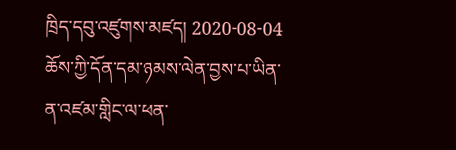ཁྲིད་དབུ་འཛུགས་མཛད། 2020-08-04
ཆོས་ཀྱི་དོན་དམ་ཉམས་ལེན་བྱས་པ་ཡིན་ན་འཛམ་གླིང་ལ་ཕན་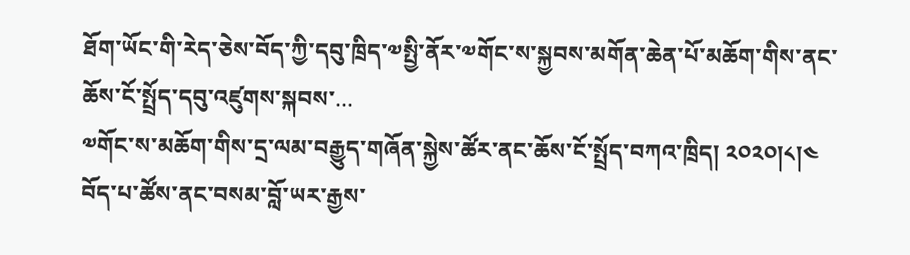ཐོག་ཡོང་གི་རེད་ཅེས་བོད་ཀྱི་དབུ་ཁྲིད་༧སྤྱི་ནོར་༧གོང་ས་སྐྱབས་མགོན་ཆེན་པོ་མཆོག་གིས་ནང་ཆོས་ངོ་སྤྲོད་དབུ་འཛུགས་སྐབས་...
༧གོང་ས་མཆོག་གིས་དྲ་ལམ་བརྒྱུད་གཞོན་སྐྱེས་ཚོར་ནང་ཆོས་ངོ་སྤྲོད་བཀའ་ཁྲིད། ༢༠༢༠།༨།༤
བོད་པ་ཚོས་ནང་བསམ་བློ་ཡར་རྒྱས་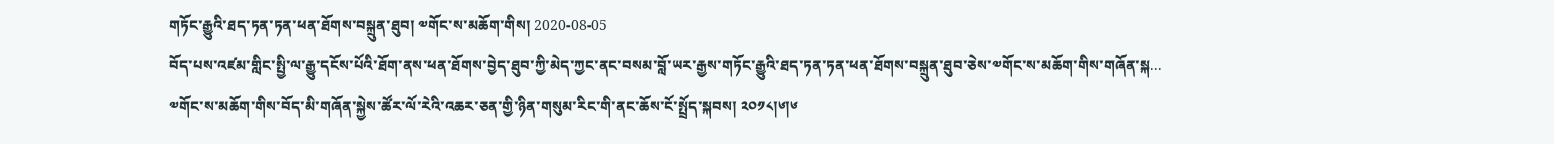གཏོང་རྒྱུའི་ཐད་ཏན་ཏན་ཕན་ཐོགས་བསྐྲུན་ཐུབ། ༧གོང་ས་མཆོག་གིས། 2020-08-05
བོད་པས་འཛམ་གླིང་སྤྱི་ལ་རྒྱུ་དངོས་པོའི་ཐོག་ནས་ཕན་ཐོགས་བྱེད་ཐུབ་ཀྱི་མེད་ཀྱང་ནང་བསམ་བློ་ཡར་རྒྱས་གཏོང་རྒྱུའི་ཐད་ཏན་ཏན་ཕན་ཐོགས་བསྐྲུན་ཐུབ་ཅེས་༧གོང་ས་མཆོག་གིས་གཞོན་སྐ...
༧གོང་ས་མཆོག་གིས་བོད་མི་གཞོན་སྐྱེས་ཚོར་ལོ་རེའི་འཆར་ཅན་གྱི་ཉིན་གསུམ་རིང་གི་ནང་ཆོས་ངོ་སྤྲོད་སྐབས། ༢༠༡༨།༦།༦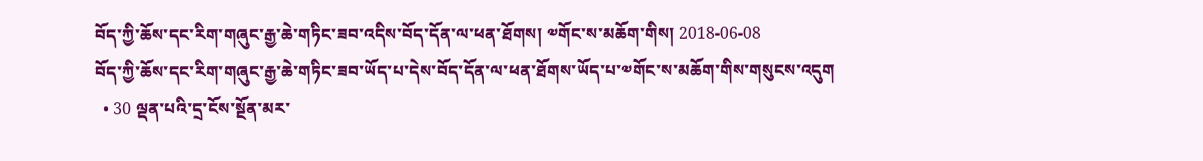བོད་ཀྱི་ཆོས་དང་རིག་གཞུང་རྒྱ་ཆེ་གཏིང་ཟབ་འདིས་བོད་དོན་ལ་ཕན་ཐོགས། ༧གོང་ས་མཆོག་གིས། 2018-06-08
བོད་ཀྱི་ཆོས་དང་རིག་གཞུང་རྒྱ་ཆེ་གཏིང་ཟབ་ཡོད་པ་དེས་བོད་དོན་ལ་ཕན་ཐོགས་ཡོད་པ་༧གོང་ས་མཆོག་གིས་གསུངས་འདུག
  • 30 ལྡན་པའི་དྲ་ངོས་སྔོན་མར་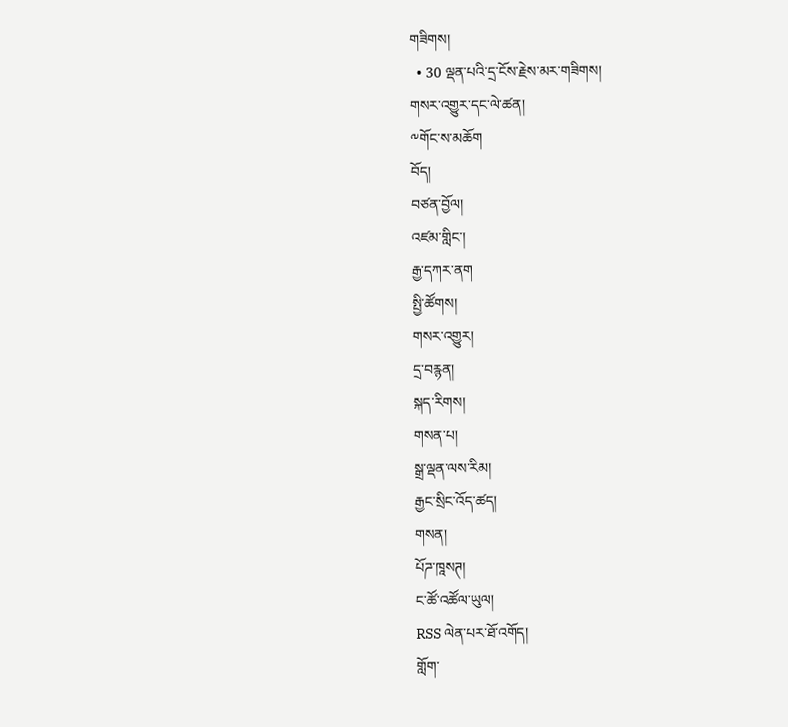གཟིགས།
  • 30 ལྡན་པའི་དྲ་ངོས་རྗེས་མར་གཟིགས།
གསར་འགྱུར་དང་ལེ་ཚན།
༸གོང་ས་མཆོག
བོད།
བཙན་བྱོལ།
འཛམ་གླིང་།
རྒྱ་དཀར་ནག
སྤྱི་ཚོགས།
གསར་འགྱུར།
དྲ་བརྙན།
སྐད་རིགས།
གསན་པ།
སྒྲ་ལྡན་ལས་རིམ།
རྒྱང་སྲིང་འོད་ཚད།
གསན།
པོཌ་ཁཱསཊ།
ང་ཚོ་འཚོལ་ཡུལ།
RSS ལེན་པར་ཐོ་འགོད།
གློག་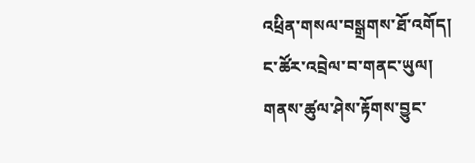འཕྲིན་གསལ་བསྒྲགས་ཐོ་འགོད།
ང་ཚོར་འབྲེལ་བ་གནང་ཡུལ།
གནས་ཚུལ་ཤེས་རྟོགས་བྱུང་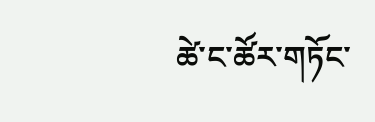ཚེ་ང་ཚོར་གཏོང་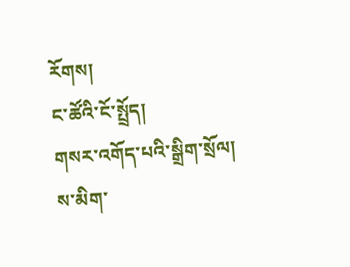རོགས།
ང་ཚོའི་ངོ་སྤྲོད།
གསར་འགོད་པའི་སྒྲིག་སྲོལ།
ས་མིག་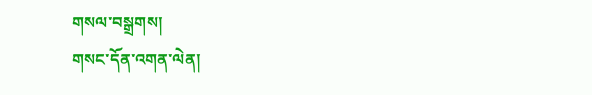གསལ་བསྒྲགས།
གསང་དོན་འགན་ལེན།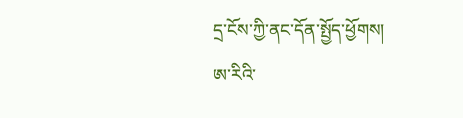དྲ་ངོས་ཀྱི་ནང་དོན་སྤྱོད་ཕྱོགས།
ཨ་རིའི་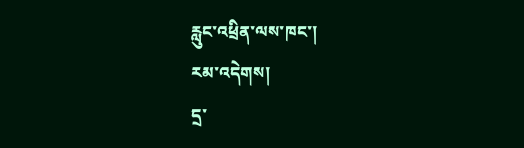རླུང་འཕྲིན་ལས་ཁང་།
རམ་འདེགས།
དྲ་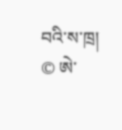བའི་ས་ཁྲ།
© ཨེ་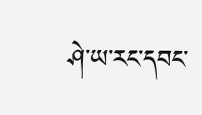ཤེ་ཡ་རང་དབང་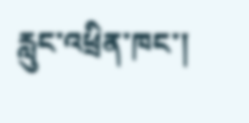རླུང་འཕྲིན་ཁང་།